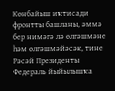Көнбайыш иҡтисади фронтты башланы, әммә бер нимәгә лә өлгәшмәне һәм өлгәшмәйәсәк, тине Рәсәй Президенты Федераль йыйылышҡа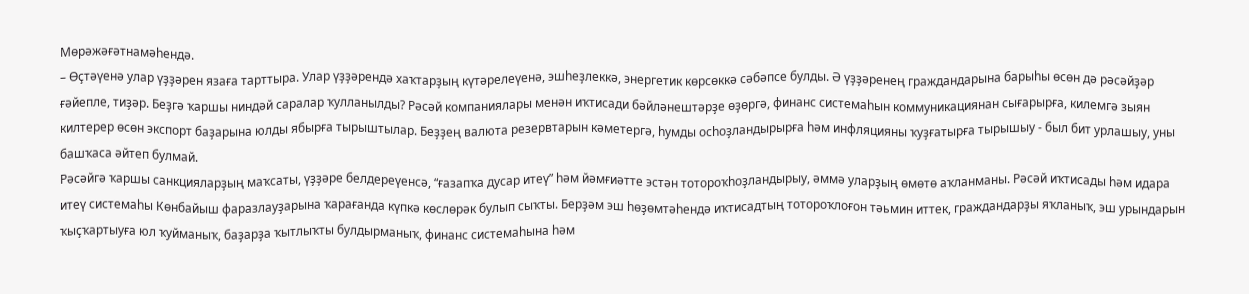Мөрәжәғәтнамәһендә.
– Өҫтәүенә улар үҙҙәрен язаға тарттыра. Улар үҙҙәрендә хаҡтарҙың күтәрелеүенә, эшһеҙлеккә, энергетик көрсөккә сәбәпсе булды. Ә үҙҙәренең граждандарына барыһы өсөн дә рәсәйҙәр ғәйепле, тиҙәр. Беҙгә ҡаршы ниндәй саралар ҡулланылды? Рәсәй компаниялары менән иҡтисади бәйләнештәрҙе өҙөргә, финанс системаһын коммуникациянан сығарырға, килемгә зыян килтерер өсөн экспорт баҙарына юлды ябырға тырыштылар. Беҙҙең валюта резервтарын кәметергә, һумды осһоҙландырырға һәм инфляцияны ҡуҙғатырға тырышыу - был бит урлашыу, уны башҡаса әйтеп булмай.
Рәсәйгә ҡаршы санкцияларҙың маҡсаты, үҙҙәре белдереүенсә, “ғазапҡа дусар итеү” һәм йәмғиәтте эстән тотороҡһоҙландырыу, әммә уларҙың өмөтө аҡланманы. Рәсәй иҡтисады һәм идара итеү системаһы Көнбайыш фаразлауҙарына ҡарағанда күпкә көслөрәк булып сыҡты. Берҙәм эш һөҙөмтәһендә иҡтисадтың тотороҡлоғон тәьмин иттек, граждандарҙы яҡланыҡ, эш урындарын ҡыҫҡартыуға юл ҡуйманыҡ, баҙарҙа ҡытлыҡты булдырманыҡ, финанс системаһына һәм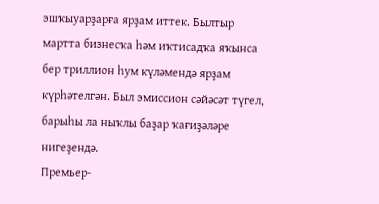эшҡыуарҙарға ярҙам иттек. Былтыр мартта бизнесҡа һәм иҡтисадҡа яҡынса бер триллион һум күләмендә ярҙам күрһәтелгән. Был эмиссион сәйәсәт түгел, барыһы ла ныҡлы баҙар ҡағиҙәләре нигеҙендә.
Премьер-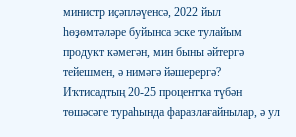министр иҫәпләүенсә, 2022 йыл һөҙөмтәләре буйынса эске тулайым продукт кәмегән, мин быны әйтергә тейешмен, ә нимәгә йәшерергә? Иҡтисадтың 20-25 процентҡа түбән төшәсәге тураһында фаразлағайнылар, ә ул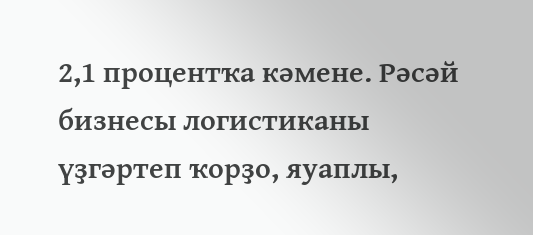2,1 процентҡа кәмене. Рәсәй бизнесы логистиканы үҙгәртеп ҡорҙо, яуаплы,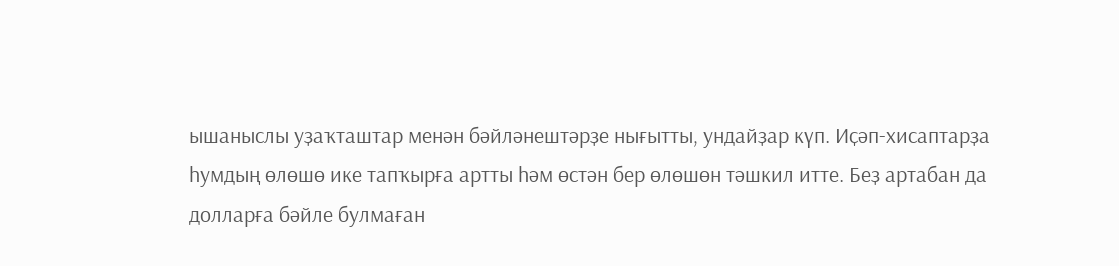ышаныслы уҙаҡташтар менән бәйләнештәрҙе нығытты, ундайҙар күп. Иҫәп-хисаптарҙа һумдың өлөшө ике тапҡырға артты һәм өстән бер өлөшөн тәшкил итте. Беҙ артабан да долларға бәйле булмаған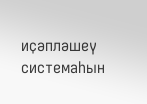иҫәпләшеү системаһын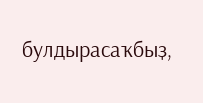булдырасаҡбыҙ,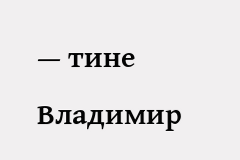— тине Владимир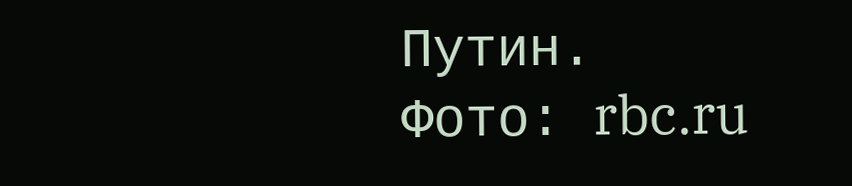Путин.
Фото: rbc.ru